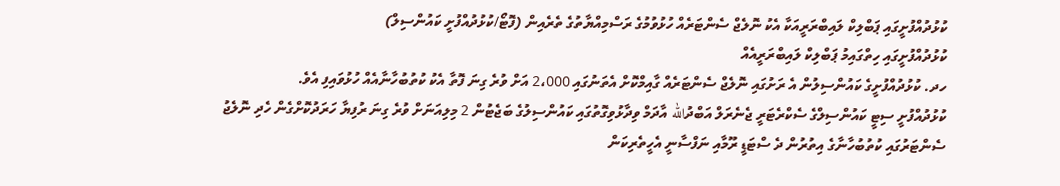ކުޅުދުއްފުށީގައި ޕަބްލިކް ލައިބްރަރީއަކާ އެކު ނޮލެޖް ސެންޓަރެއް ހުޅުވުމުގެ ރަސްމިއްޔާތުގެ ތެރެއިން (ފޮޓޯ/ކުޅުދުއްފުށީ ކައުންސިލް)
ކުޅުދުއްފުށީގައި ހިތްގައިމު ޕަބްލިކް ލައިބްރަރީއެއް
ހދ. ކުޅުދުއްފުށީގެ ކައުންސިލުން އެ ރަށުގައި ނޮލެޖް ސެންޓަރެއް ގާއިމްކޮށް އެތަނުގައި 2،000 އަށް ވުރެ ގިނަ ފޮތާ އެކު ކުތުބުހާނާއެއް ހުޅުވައިފި އެވެ.
ކުޅުދުއްފުށީ ސިޓީ ކައުންސިލްގެ ސެކްރެޓަރީ ޖެނެރަލް އަބްދުالله އާދަމް ވިދާޅުވިގޮތުގައި ކައުންސިލުގެ ބަޖެޓުން 2 މިލިއަނަށް ވުރެ ގިނަ ރުފިޔާ ހަރަދުކޮށްގެން ހެދި ނޮލެޖު ސެންޓަރުގައި ކުތުބުހާނާގެ އިތުރުން ދެ ސްޓަޑީ ރޫމާއި ނަފްސާނީ އެހީތެރިކަން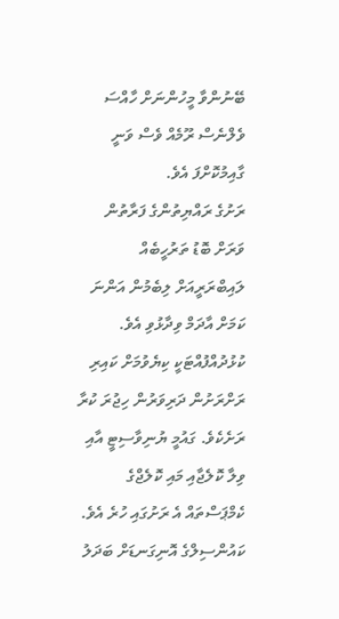ބޭނުންވާ މީހުންނަށް ހާއްސަ ވެލްނެސް ރޫމެއް ވެސް ވަނީ ގާއިމުކޮށްފަ އެވެ.
ރަށުގެ ރައްޔިތުންގެ ފަރާތުން ވަރަށް ބޮޑު ތަރުހީބެއް ލައިބްރަރީއަށް ލިބެމުން އަންނަ ކަމަށް އާދަމް ވިދާޅުވި އެވެ.
ކުޅުދުއްފުއްޓަކީ ކިޔެވުމަށް ކައިރި ރަށްރަށުން ދަރިވަރުން ހިޖުރަ ކުރާ ރަށެކެވެ. ގައުމީ ޔުނިވާސިޓީ އާއި ވިލާ ކޮލެޖާއި މައި ކޮލެޖްގެ ކެމްޕަސްތައް އެ ރަށުގައި ހުރެ އެވެ.
ކައުންސިލްގެ އޮނިގަނޑަށް ބަދަލު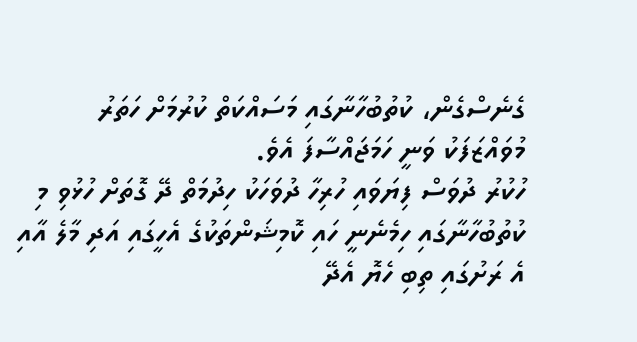ގެނެސްގެން، ކުތުބުހާނާގައި މަސައްކަތް ކުރުމަށް ހަތަރު މުވައްޒަފަކު ވަނީ ހަމަޖައްސާފަ އެވެ.
ހުކުރު ދުވަސް ފިޔަވައި ހުރިހާ ދުވަހަކު ހިދުމަތް ދޭ ގޮތަށް ހުޅުވި މި ކުތުބުހާނާގައި ހިމެނެނީ ހައި ކޮމިޝަންތަކުގެ އެހީގައި އަދި މާލެ އާއި އެ ރަށުގައި ތިބި ހެޔޮ އެދޭ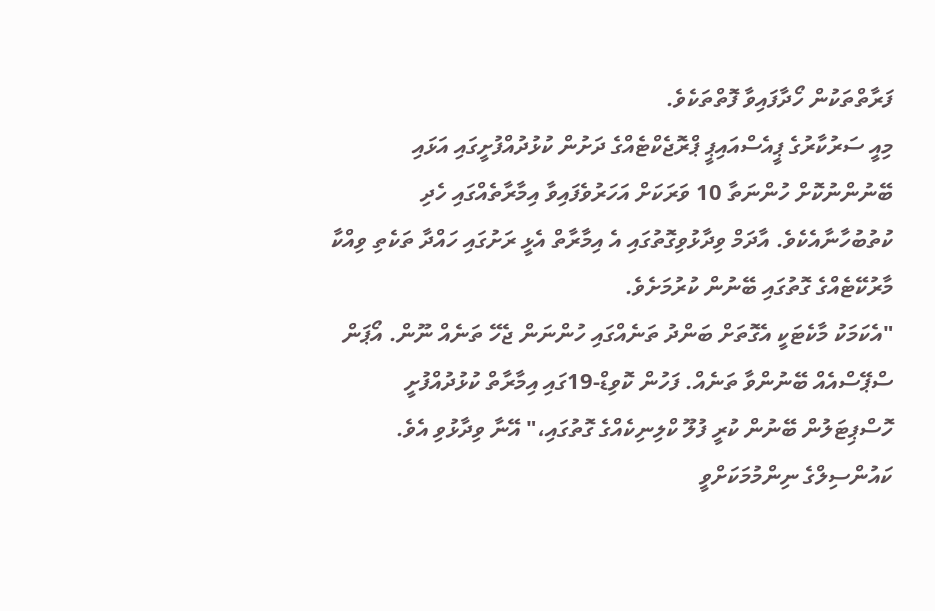ފަރާތްތަކުން ހޯދާފައިވާ ފޮތްތަކެވެ.
މިއީ ސަރުކާރުގެ ޕީއެސްއައިޕީ ޕްރޮޖެކްޓެއްގެ ދަށުން ކުޅުދުއްފުށީގައި އަޅައި ބޭނުންނުކޮށް ހުންނަތާ 10 ވަރަކަށް އަހަރުވެފައިވާ އިމާރާތެއްގައި ހެދި ކުތުބުހާނާއެކެވެ. އާދަމް ވިދާޅުވިގޮތުގައި އެ އިމާރާތް އެޅީ ރަށުގައި ހައްދާ ތަކެތި ވިއްކާ މާރުކޭޓެއްގެ ގޮތުގައި ބޭނުން ކުރުމަށެވެ.
"އެކަމަކު މާކެޓަކީ އެގޮތަށް ބަންދު ތަނެއްގައި ހުންނަން ޖެހޭ ތަނެއް ނޫން. އޯޕަން ސްޕޭސްއެއް ބޭނުންވާ ތަނެއް. ފަހުން ކޮވިޑް-19ގައި އިމާރާތް ކުޅުދުއްފުށީ ހޮސްޕިޓަލުން ބޭނުން ކުރީ ފުލޫ ކްލިނިކެއްގެ ގޮތުގައި،" އޭނާ ވިދާޅުވި އެވެ.
ކައުންސިލްގެ ނިންމުމަކަށްވީ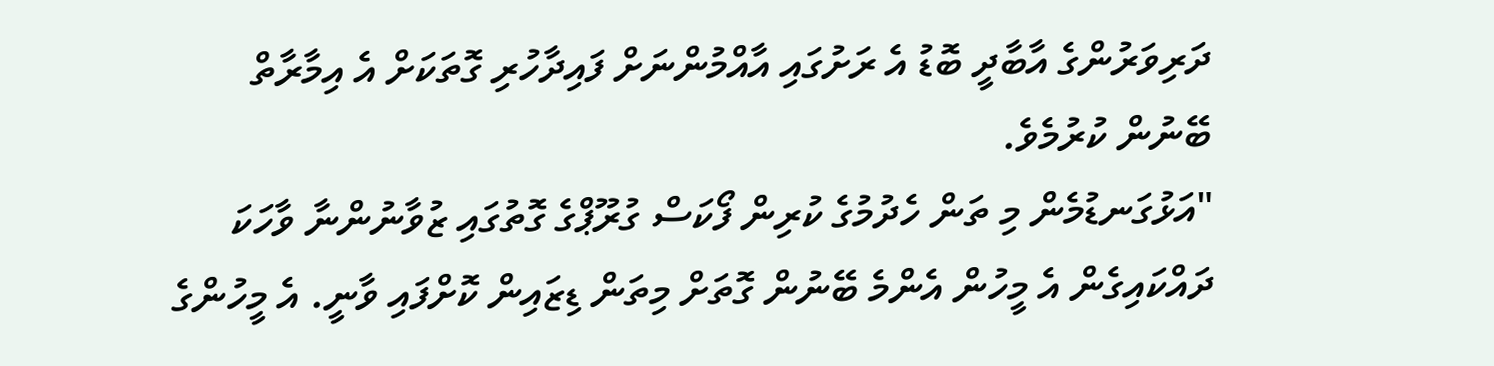ދަރިވަރުންގެ އާބާދީ ބޮޑު އެ ރަށުގައި އާއްމުންނަށް ފައިދާހުރި ގޮތަކަށް އެ އިމާރާތް ބޭނުން ކުރުމެވެ.
"އަޅުގަނޑުމެން މި ތަން ހެދުމުގެ ކުރިން ފޯކަސް ގުރޫޕްގެ ގޮތުގައި ޒުވާނުންނާ ވާހަކަ ދައްކައިގެން އެ މީހުން އެންމެ ބޭނުން ގޮތަށް މިތަން ޑިޒައިން ކޮށްފައި ވާނީ. އެ މީހުންގެ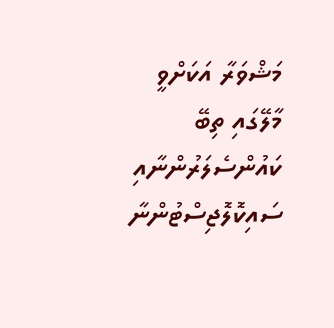މަޝްވަރާ އަކަށްވީ މާލޭގައި ތިބޭ ކައުންސެލަރުންނާއި ސައިކޮލޮޖިސްޓުންނާ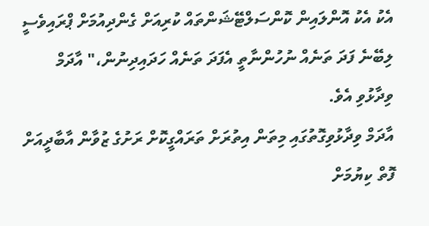އެކު އެކު އޮންލައިން ކޮންސަލްޓޭޝަންތައް ކުރިއަށް ގެންދިއުމަށް ޕްރައިވެސީ ލިބޭނެ ފަދަ ތަނެއް ނުހުންނާތީ އެފަދަ ތަނެއް ހަދައިދިނުން،" އާދަމް ވިދާޅުވި އެވެ.
އާދަމް ވިދާޅުވިގޮތުގައި މިތަން އިތުރަށް ތަރައްގީކޮށް ރަށުގެ ޒުވާން އާބާދީއަށް ފޮތް ކިޔުމަށް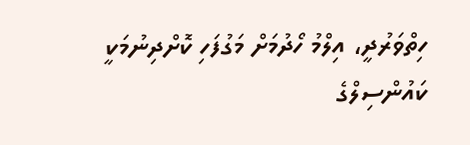ހިތްވަރުދީ، އިލްމު ހޯދުމަށް މަގުފަހި ކޮށްދިނުމަކީ ކައުންސިލްގެ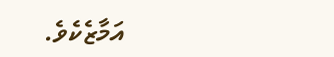އަމާޒެކެވެ.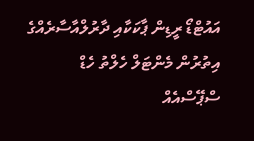އައުޓްޑޯ ރީޑިން ޕާކަކާއި ދާރުލްއާސާރެއްގެ އިތުރުން މެންޓަލް ހެލްތު ހެޑް ސްޕޭސްއެއް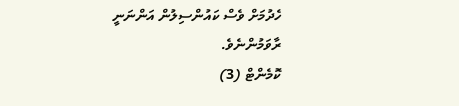ހެދުމަށް ވެސް ކައުންސިލުން އަންނަނީ ރާވަމުންނެވެ.
ކޮމެންޓް (3)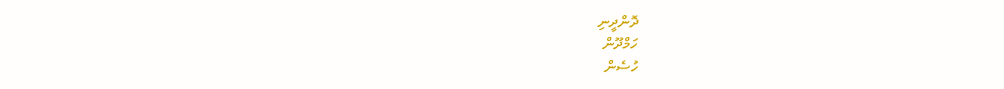ދޮންދީނި
ހަމްދޫން
ހުސެން